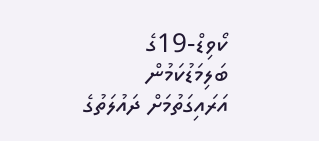ކޯވިޑް-19ގެ ބަލިމަޑުކަމުން އަރައިގަތުމަށް ދައުލަތުގެ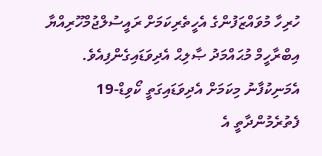ހުރިހާ މުވައްޒަފުންގެ އެހީތެރިކަމަށް ރައީސުލްޖުމްހޫރިއްޔާ އިބްރާހީމް މުޙައްމަދު ޞާލިޙް އެދިވަޑައިގެންފިއެވެ. އެމަނިކުފާނު މިކަމަށް އެދިވަޑައިގަތީ ކޯވިޑް-19 ފެތުރެމުންދާތީ އެ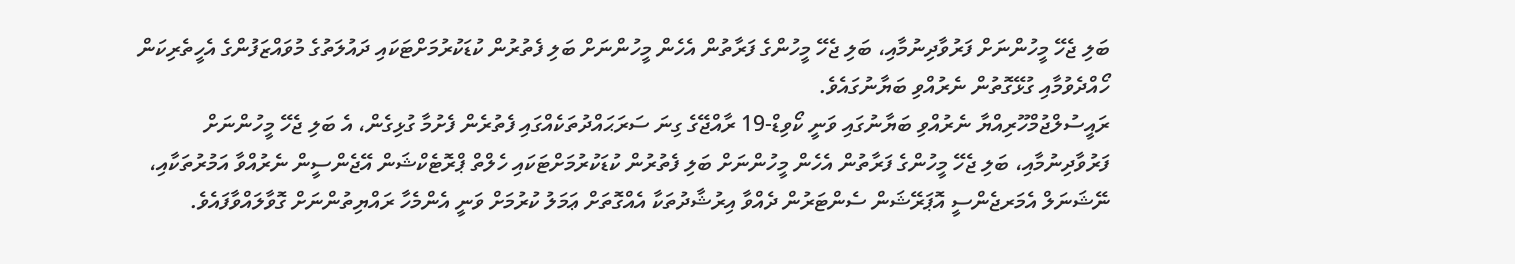ބަލި ޖެހޭ މީހުންނަށް ފަރުވާދިނުމާއި، ބަލި ޖެހޭ މީހުންގެ ފަރާތުން އެހެން މީހުންނަށް ބަލި ފެތުރުން ކުޑަކުރުމަށްޓަކައި ދައުލަތުގެ މުވައްޒަފުންގެ އެހީތެރިކަން ހޯއްދެވުމާއި ގުޅޭގޮތުން ނެރުއްވި ބަޔާނުގައެވެ.
ރައީސުލްޖުމްހޫރިއްޔާ ނެރުއްވި ބަޔާނުގައި ވަނީ ކޯވިޑް-19 ރާއްޖޭގެ ގިނަ ސަރަޙައްދުތަކެއްގައި ފެތުރެން ފެށުމާ ގުޅިގެން، އެ ބަލި ޖެހޭ މީހުންނަށް ފަރުވާދިނުމާއި، ބަލި ޖެހޭ މީހުންގެ ފަރާތުން އެހެން މީހުންނަށް ބަލި ފެތުރުން ކުޑަކުރުމަށްޓަކައި ހެލްތް ޕްރޮޓެކްޝަން އޭޖެންސީން ނެރުއްވާ އަމުރުތަކާއި، ނޭޝަނަލް އެމަރޖެންސީ އޮޕަރޭޝަން ސެންޓަރުން ދެއްވާ އިރުޝާދުތަކާ އެއްގޮތަށް ޢަމަލު ކުރުމަށް ވަނީ އެންމެހާ ރައްޔިތުންނަށް ގޮވާލައްވާފައެވެ.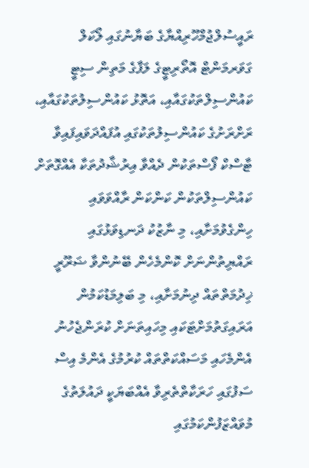ރައީސުލްޖުމްހޫރިއްޔާގެ ބަޔާނުގައި ލޯކަލް ގަވަރމަންޓް އޮތޯރިޓީގެ ލަފާގެ މަތިން ސިޓީ ކައުންސިލްތަކުގައާއި، އަތޮޅު ކައުންސިލުތަކުގައާއި، ރަށްރަށުގެ ކައުންސިލުތަކުގައި އުފައްދަވައިފައިވާ ޓާސްކް ފޯސްތަކުން ދެއްވާ އިރުޝާދުތަކާ އެއްގޮތަށް ކައުންސިލްތަކުން ކަންކަން ރާއްވަވައި ހިންގެވުމަށާއި، މި ނާޒުކު ދަނޑިވަޅުގައި ރައްޔިތުންނަށް ކޮންމެހެން ބޭނުންވާ ޟަރޫރީ ޚިދުމަތްތައް ދިނުމަށާއި، މި ބަލިމަޑުކަމުން އަރައިގަތުމަށްޓަކައި މިހައިތަނަށް ކުރަންޖެހުނު އެންމެހައި މަސައްކަތްތައް ކުރުމުގެ އެންމެ އިސް ސަފުގައި ހަރަކާތްތެރިވާ އެއްބަޔަކީ ދައުލަތުގެ މުވައްޒަފުންކަމުގައި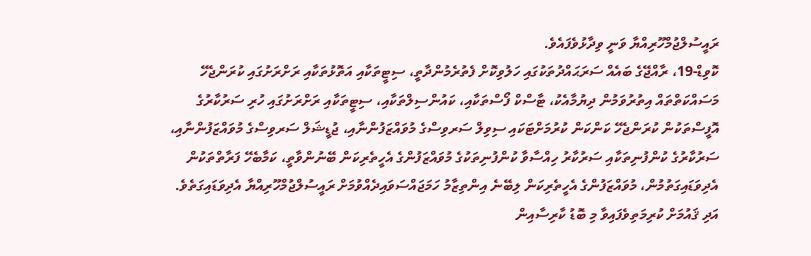ރައީސުލްޖުމްހޫރިއްޔާ ވަނީ ވިދާޅުވެފައެވެ.
ކޮވިޑް-19، ރާއްޖޭގެ ބައެއް ސަރަޙައްދުތަކުގައި ހަލުވިކޮށް ފެތުރެމުންދާތީ، ސިޓީތަކާއި އަތޮޅުތަކާއި ރަށްރަށުގައި ކުރަންޖެހޭ މަސައްކަތްތައް އިތުރުވަމުން ދިޔުމާއެކު، ޓާސްކް ފޯސްތަކާއި، ކައުންސިލްތަކާއި، ސިޓީތަކާއި ރަށްރަށުގައި ހުރި ސަރުކާރުގެ އޮފީސްތަކުން ކުރަންޖެހޭ ކަންކަން ކުރުމަށްޓަކައި ސިވިލް ސަރވިސްގެ މުވައްޒަފުންނާއި، ޖުޑީޝަލް ސަރވިސްގެ މުވައްޒަފުންނާއި، ސަރުކާރުގެ ކުންފުނިތަކާއި ސަރުކާރު ހިއްސާވާ ކުންފުނިތަކުގެ މުވައްޒަފުންގެ އެހީތެރިކަން ބޭނުންވާތީ، ކަމާބެހޭ ފަރާތްތަކުން އެދިވަޑައިގަތުމުން، މުވައްޒަފުންގެ އެހީތެރިކަން ލިބޭނެ އިންތިޒާމު ހަމަޖައްސަވައިދެއްވުމަށް ރައީސުލްޖުމްހޫރިއްޔާ އެދިވަޑައިގަތެވެ.
އަދި ޤައުމަށް ކުރިމަތިވެފައިވާ މި ބޮޑު ކާރިސާއިން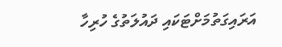އަރައިގަތުމަށްޓަކައި ދައުލަތުގެ ހުރިހާ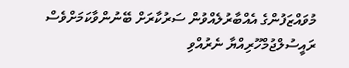މުވައްޒަފުންގެ އެއްބާރުލެއްވުން ސަރުކާރަށް ބޭނުންވާކަމަށްވެސް ރައީސުލްޖުމްހޫރިއްޔާ ނެރުއްވި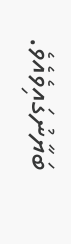ބަޔާނުގައިވެއެވެ.